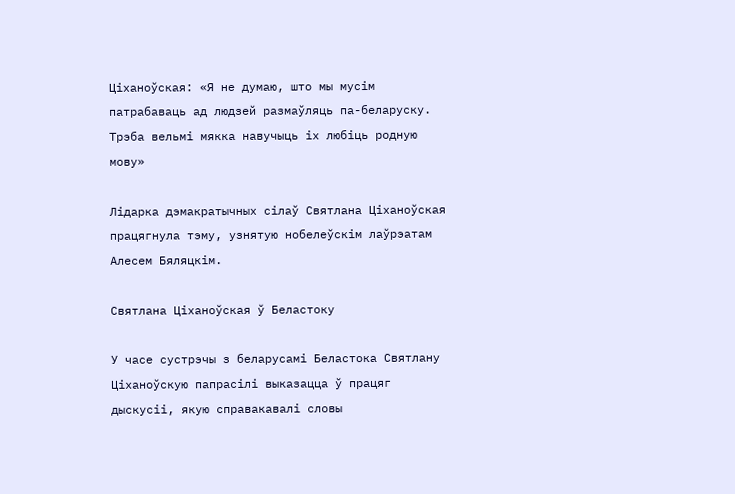Ціханоўская: «Я не думаю, што мы мусім патрабаваць ад людзей размаўляць па-беларуску. Трэба вельмі мякка навучыць іх любіць родную мову»

Лідарка дэмакратычных сілаў Святлана Ціханоўская працягнула тэму, узнятую нобелеўскім лаўрэатам Алесем Бяляцкім.

Святлана Ціханоўская ў Беластоку

У часе сустрэчы з беларусамі Беластока Святлану Ціханоўскую папрасілі выказацца ў працяг дыскусіі, якую справакавалі словы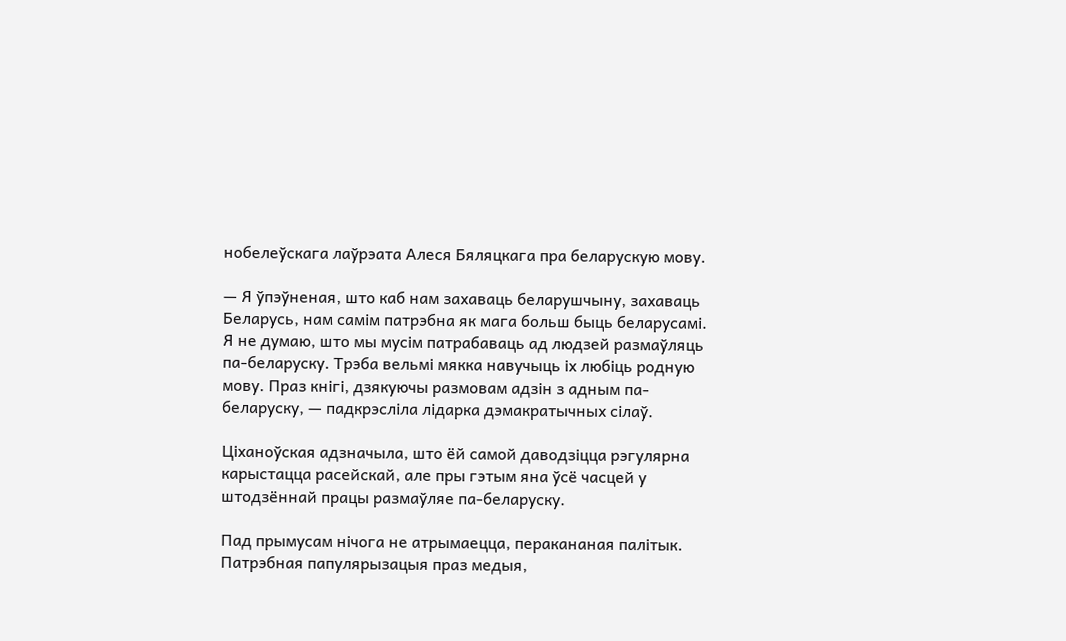нобелеўскага лаўрэата Алеся Бяляцкага пра беларускую мову.

— Я ўпэўненая, што каб нам захаваць беларушчыну, захаваць Беларусь, нам самім патрэбна як мага больш быць беларусамі. Я не думаю, што мы мусім патрабаваць ад людзей размаўляць па-беларуску. Трэба вельмі мякка навучыць іх любіць родную мову. Праз кнігі, дзякуючы размовам адзін з адным па-беларуску, — падкрэсліла лідарка дэмакратычных сілаў.

Ціханоўская адзначыла, што ёй самой даводзіцца рэгулярна карыстацца расейскай, але пры гэтым яна ўсё часцей у штодзённай працы размаўляе па-беларуску.

Пад прымусам нічога не атрымаецца, перакананая палітык. Патрэбная папулярызацыя праз медыя,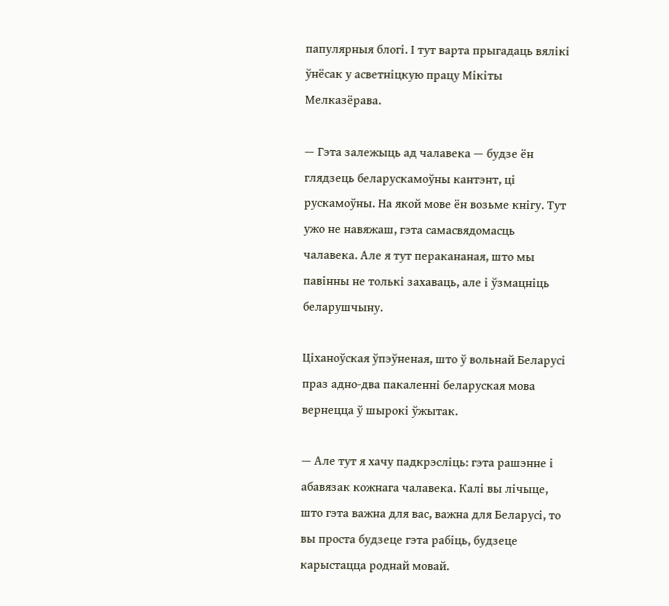папулярныя блогі. І тут варта прыгадаць вялікі ўнёсак у асветніцкую працу Мікіты Мелказёрава.

— Гэта залежыць ад чалавека — будзе ён глядзець беларускамоўны кантэнт, ці рускамоўны. На якой мове ён возьме кнігу. Тут ужо не навяжаш, гэта самасвядомасць чалавека. Але я тут перакананая, што мы павінны не толькі захаваць, але і ўзмацніць беларушчыну.

Ціханоўская ўпэўненая, што ў вольнай Беларусі праз адно-два пакаленні беларуская мова вернецца ў шырокі ўжытак.

— Але тут я хачу падкрэсліць: гэта рашэнне і абавязак кожнага чалавека. Калі вы лічыце, што гэта важна для вас, важна для Беларусі, то вы проста будзеце гэта рабіць, будзеце карыстацца роднай мовай.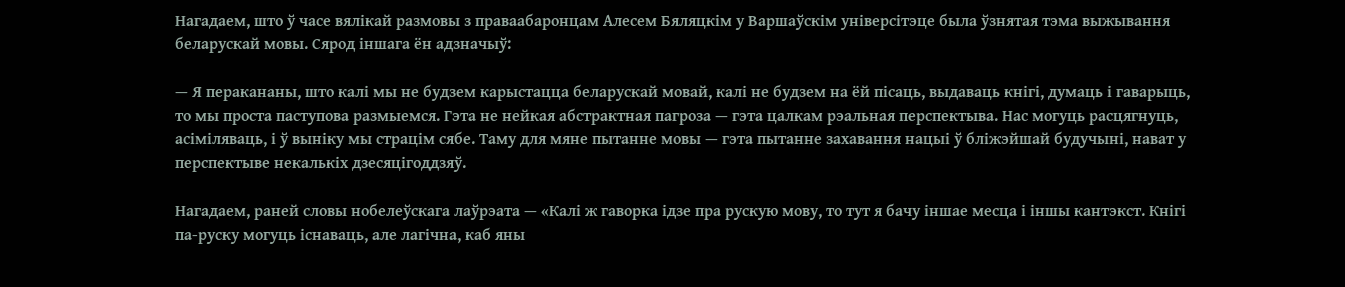Нагадаем, што ў часе вялікай размовы з праваабаронцам Алесем Бяляцкім у Варшаўскім універсітэце была ўзнятая тэма выжывання беларускай мовы. Сярод іншага ён адзначыў:

— Я перакананы, што калі мы не будзем карыстацца беларускай мовай, калі не будзем на ёй пісаць, выдаваць кнігі, думаць і гаварыць, то мы проста паступова размыемся. Гэта не нейкая абстрактная пагроза — гэта цалкам рэальная перспектыва. Нас могуць расцягнуць, асіміляваць, і ў выніку мы страцім сябе. Таму для мяне пытанне мовы — гэта пытанне захавання нацыі ў бліжэйшай будучыні, нават у перспектыве некалькіх дзесяцігоддзяў.

Нагадаем, раней словы нобелеўскага лаўрэата — «Калі ж гаворка ідзе пра рускую мову, то тут я бачу іншае месца і іншы кантэкст. Кнігі па-руску могуць існаваць, але лагічна, каб яны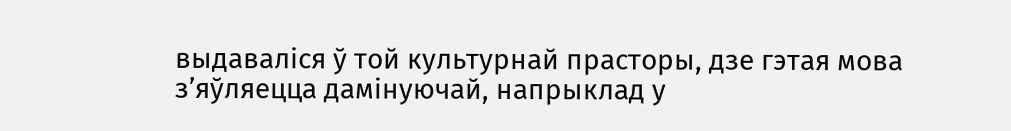выдаваліся ў той культурнай прасторы, дзе гэтая мова з’яўляецца дамінуючай, напрыклад у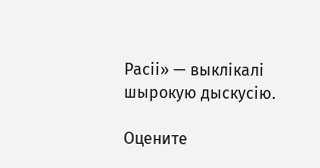Расіі» — выклікалі шырокую дыскусію.

Оцените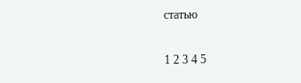статью

1 2 3 4 5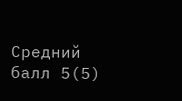Средний балл 5(5)